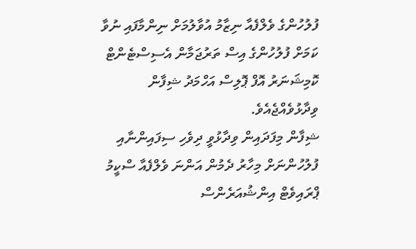ފުލުހުންގެ ވެލްފެއާ ނިޒާމު އުވާލުމަށް ނިންމާފައި ނުވާ ކަމަށް ފުލުހުންގެ އިސް ތަރުޖަމާން އެސިސްޓެންޓް ކޮމިޝަނަރު އޮފް ޕޮލިސް އަހްމަދު ޝިފާން ވިދާޅުވެއްޖެއެވެ.
ޝިފާން މިފަދައިން ވިދާޅުވީ ދިވެހި ސިފައިންނާއި ފުލުހުންނަށް މިހާރު ދެމުން އަންނަ ވެލްފެއާ ސްކީމު ޕްރައިވެޓް އިންޝުއަރެންސް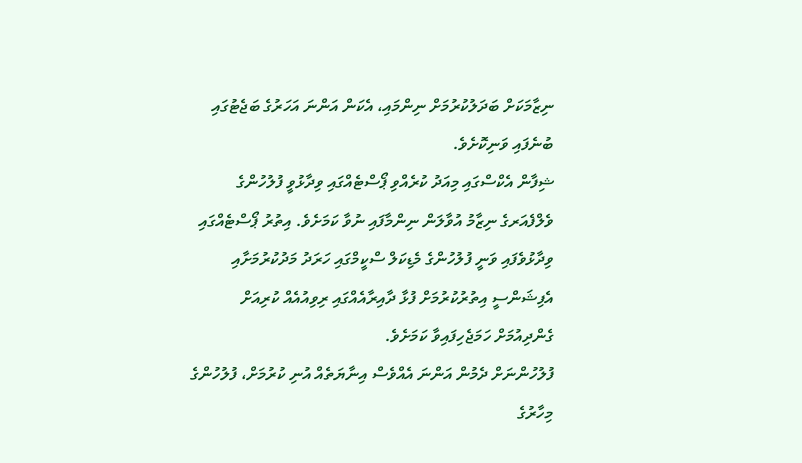ނިޒާމަކަށް ބަދަލުކުރުމަށް ނިންމައި، އެކަން އަންނަ އަހަރުގެ ބަޖެޓުގައި ބުނެފައި ވަނިކޮށެވެ.
ޝިފާން އެކްސްގައި މިއަދު ކުރެއްވި ޕޯސްޓެއްގައި ވިދާޅުވީ ފުލުހުންގެ ވެލްފެއަރގެ ނިޒާމު އުވާލަން ނިންމާފައި ނުވާ ކަމަށެވެ. އިތުރު ޕޯސްޓެއްގައި ވިދާޅުވެފައި ވަނީ ފުލުހުންގެ މެޑިކަލް ސްކީމްގައި ހަރަދު މަދުކުރުމަށާއި އެފިޝަންސީ އިތުރުކުރުމަށް ފުޅާ ދާއިރާއެއްގައި ރިވިއުއެއް ކުރިއަށް ގެންދިއުމަށް ހަމަޖެހިފައިވާ ކަމަށެވެ.
ފުލުހުންނަށް ދެމުން އަންނަ އެއްވެސް އިނާޔަތެއް އުނި ކުރުމަށް، ފުލުހުންގެ މިހާރުގެ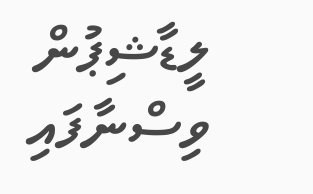ލީޑާޝިޕުން ވިސްނާފައި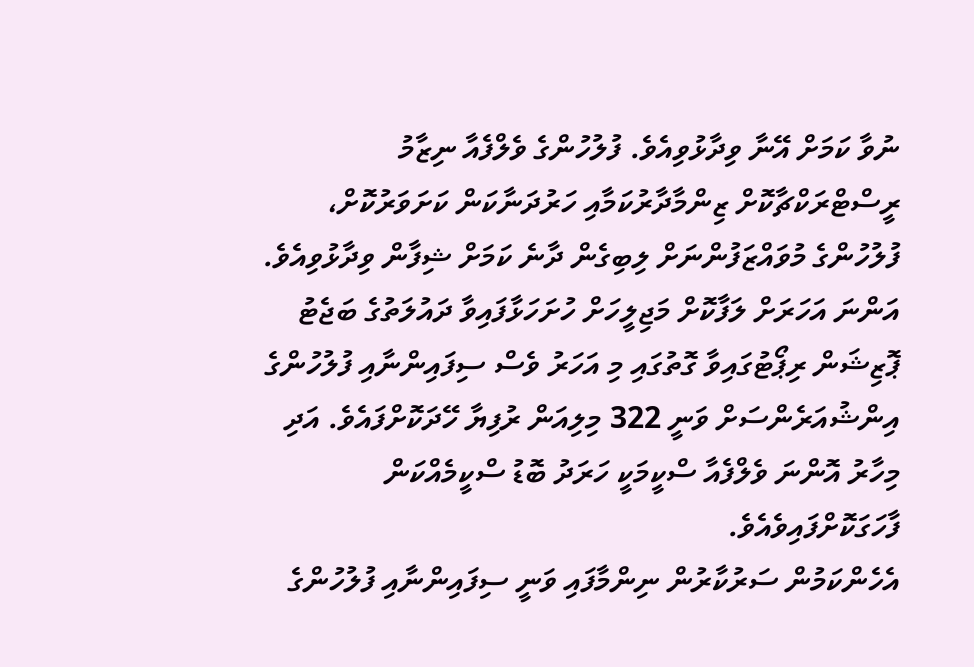ނުވާ ކަމަށް އޭނާ ވިދާޅުވިއެވެ. ފުލުހުންގެ ވެލްފެއާ ނިޒާމު ރީސްޓްރަކްޗާކޮށް ޒިންމާދާރުކަމާއި ހަރުދަނާކަން ކަށަވަރުކޮށް، ފުލުހުންގެ މުވައްޒަފުންނަށް ލިބިގެން ދާނެ ކަމަށް ޝިފާން ވިދާޅުވިއެވެ.
އަންނަ އަހަރަށް ލަފާކޮށް މަޖިލީހަށް ހުށަހަޅާފައިވާ ދައުލަތުގެ ބަޖެޓު ޕޮޒިޝަން ރިޕޯޓުގައިވާ ގޮތުގައި މި އަހަރު ވެސް ސިފައިންނާއި ފުލުހުންގެ އިންޝުއަރެންސަށް ވަނީ 322 މިލިއަން ރުފިޔާ ހޭދަކޮށްފައެވެ. އަދި މިހާރު އޮންނަ ވެލްފެއާ ސްކީމަކީ ހަރަދު ބޮޑު ސްކީމެއްކަން ފާހަގަކޮށްފައިވެއެވެ.
އެހެންކަމުން ސަރުކާރުން ނިންމާފައި ވަނީ ސިފައިންނާއި ފުލުހުންގެ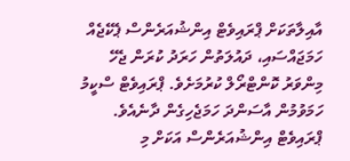އާއިލާތަކަށް ޕްރައިވެޓް އިންޝުއަރެންސް ޕެކޭޖެއް ހަމަޖައްސައި، ދައުލަތުން ހަރަދު ކުރަން ޖެހޭ މިންވަރު ކޮންޓްރޯލް ކުރުމަށެވެ. ޕްރައިވެޓް ސްކީމު ހަމަވުމުން އާސަންދަ ހަމަޖެހިގެން ދާނެއެވެ.
ޕްރައިވެޓް އިންޝުއަރެންސް އަކަށް މި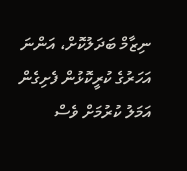ނިޒާމް ބަދަލުކޮށް، އަންނަ އަހަރުގެ ކުރީކޮޅުން ފެށިގެން އަމަލު ކުރުމަށް ވެސް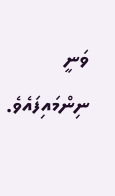ވަނީ ނިންމައިފައެވެ.